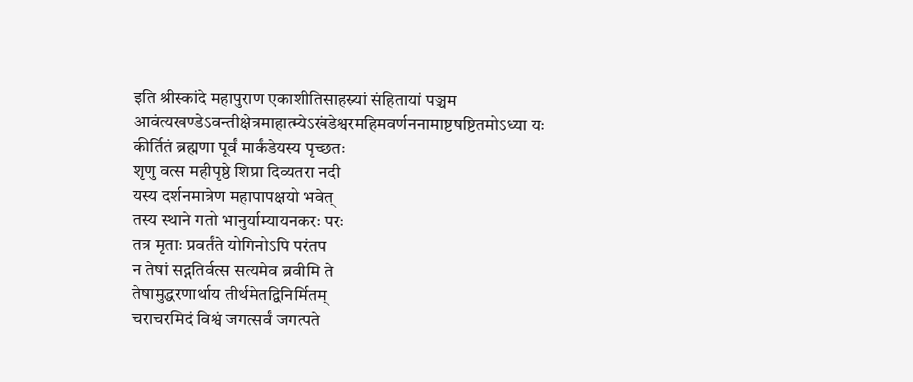इति श्रीस्कांदे महापुराण एकाशीतिसाहस्र्यां संहितायां पञ्चम आवंत्यखण्डेऽवन्तीक्षेत्रमाहात्म्येऽखंडेश्वरमहिमवर्णननामाष्टषष्टितमोऽध्या यः
कीर्तितं ब्रह्मणा पूर्वं मार्कंडेयस्य पृच्छतः
शृणु वत्स महीपृष्ठे शिप्रा दिव्यतरा नदी
यस्य दर्शनमात्रेण महापापक्षयो भवेत्
तस्य स्थाने गतो भानुर्याम्यायनकरः परः
तत्र मृताः प्रवर्तंते योगिनोऽपि परंतप
न तेषां सद्गतिर्वत्स सत्यमेव ब्रवीमि ते
तेषामुद्धरणार्थाय तीर्थमेतद्विनिर्मितम्
चराचरमिदं विश्वं जगत्सर्वं जगत्पते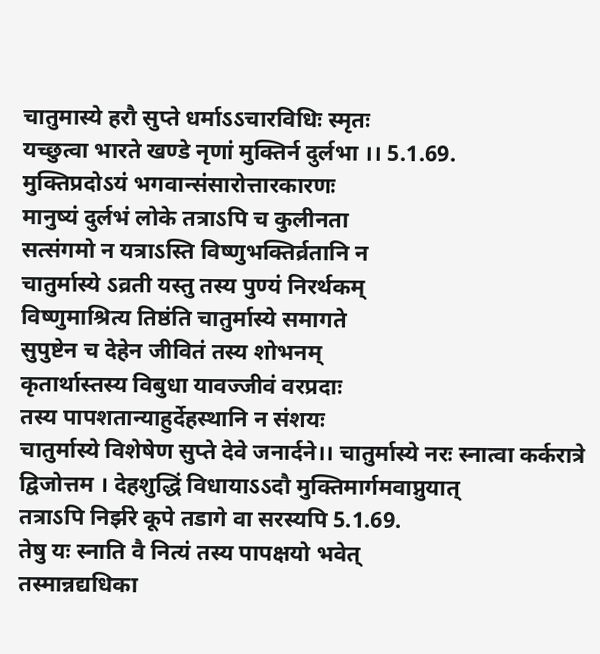चातुमास्ये हरौ सुप्ते धर्माऽऽचारविधिः स्मृतः
यच्छुत्वा भारते खण्डे नृणां मुक्तिर्न दुर्लभा ।। 5.1.69.
मुक्तिप्रदोऽयं भगवान्संसारोत्तारकारणः
मानुष्यं दुर्लभं लोके तत्राऽपि च कुलीनता
सत्संगमो न यत्राऽस्ति विष्णुभक्तिर्व्रतानि न
चातुर्मास्ये ऽव्रती यस्तु तस्य पुण्यं निरर्थकम्
विष्णुमाश्रित्य तिष्ठंति चातुर्मास्ये समागते
सुपुष्टेन च देहेन जीवितं तस्य शोभनम्
कृतार्थास्तस्य विबुधा यावज्जीवं वरप्रदाः
तस्य पापशतान्याहुर्देहस्थानि न संशयः
चातुर्मास्ये विशेषेण सुप्ते देवे जनार्दने।। चातुर्मास्ये नरः स्नात्वा कर्करात्रे द्विजोत्तम । देहशुद्धिं विधायाऽऽदौ मुक्तिमार्गमवाप्नुयात्
तत्राऽपि निर्झरे कूपे तडागे वा सरस्यपि 5.1.69.
तेषु यः स्नाति वै नित्यं तस्य पापक्षयो भवेत्
तस्मान्नद्यधिका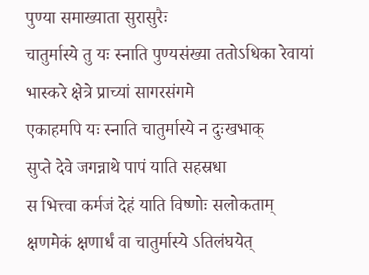पुण्या समाख्याता सुरासुरैः
चातुर्मास्ये तु यः स्नाति पुण्यसंख्या ततोऽधिका रेवायां भास्करे क्षेत्रे प्राच्यां सागरसंगमे
एकाहमपि यः स्नाति चातुर्मास्ये न दुःखभाक्
सुप्ते देवे जगन्नाथे पापं याति सहस्रधा
स भित्त्वा कर्मजं देहं याति विष्णोः सलोकताम् क्षणमेकं क्षणार्धं वा चातुर्मास्ये ऽतिलंघयेत्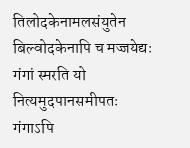तिलोदकेनामलसंयुतेन बिल्वोदकेनापि च मज्जयेद्यः
गंगां स्मरति यो नित्यमुदपानसमीपतः
गंगाऽपि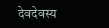देवदेवस्य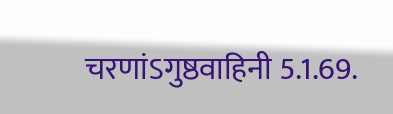चरणांऽगुष्ठवाहिनी 5.1.69.